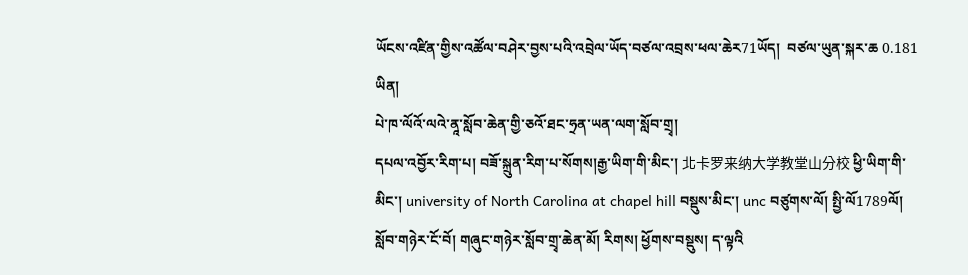ཡོངས་འཛིན་གྱིས་འཚོལ་བཤེར་བྱས་པའི་འབྲེལ་ཡོད་བཙལ་འབྲས་ཕལ་ཆེར71ཡོད།  བཙལ་ཡུན་སྐར་ཆ 0.181 ཡིན།
པེ་ཁ་ལོའོ་ལའེ་ནཱ་སློབ་ཆེན་གྱི་ཅའོ་ཐང་ཧྲན་ཡན་ལག་སློབ་གྲྭ།
དཔལ་འབྱོར་རིག་པ། བཟོ་སྐྲུན་རིག་པ་སོགས།རྒྱ་ཡིག་གི་མིང་། 北卡罗来纳大学教堂山分校 ཕྱི་ཡིག་གི་མིང་། university of North Carolina at chapel hill བསྡུས་མིང་། unc བཙུགས་ལོ། སྤྱི་ལོ1789ལོ། སློབ་གཉེར་ངོ་བོ། གཞུང་གཉེར་སློབ་གྲྭ་ཆེན་མོ། རིགས། ཕྱོགས་བསྡུས། ད་ལྟའི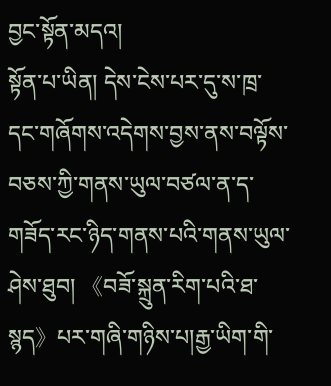བྱང་སྟོན་མདའ།
སྟོན་པ་ཡིན། དེས་ངེས་པར་དུ་ས་ཁྲ་དང་གཞོགས་འདེགས་བྱས་ནས་བལྟོས་བཅས་ཀྱི་གནས་ཡུལ་བཙལ་ན་ད་གཟོད་རང་ཉིད་གནས་པའི་གནས་ཡུལ་ཤེས་ཐུབ། 《བཟོ་སྐྲུན་རིག་པའི་ཐ་སྙད》པར་གཞི་གཉིས་པ།རྒྱ་ཡིག་གི་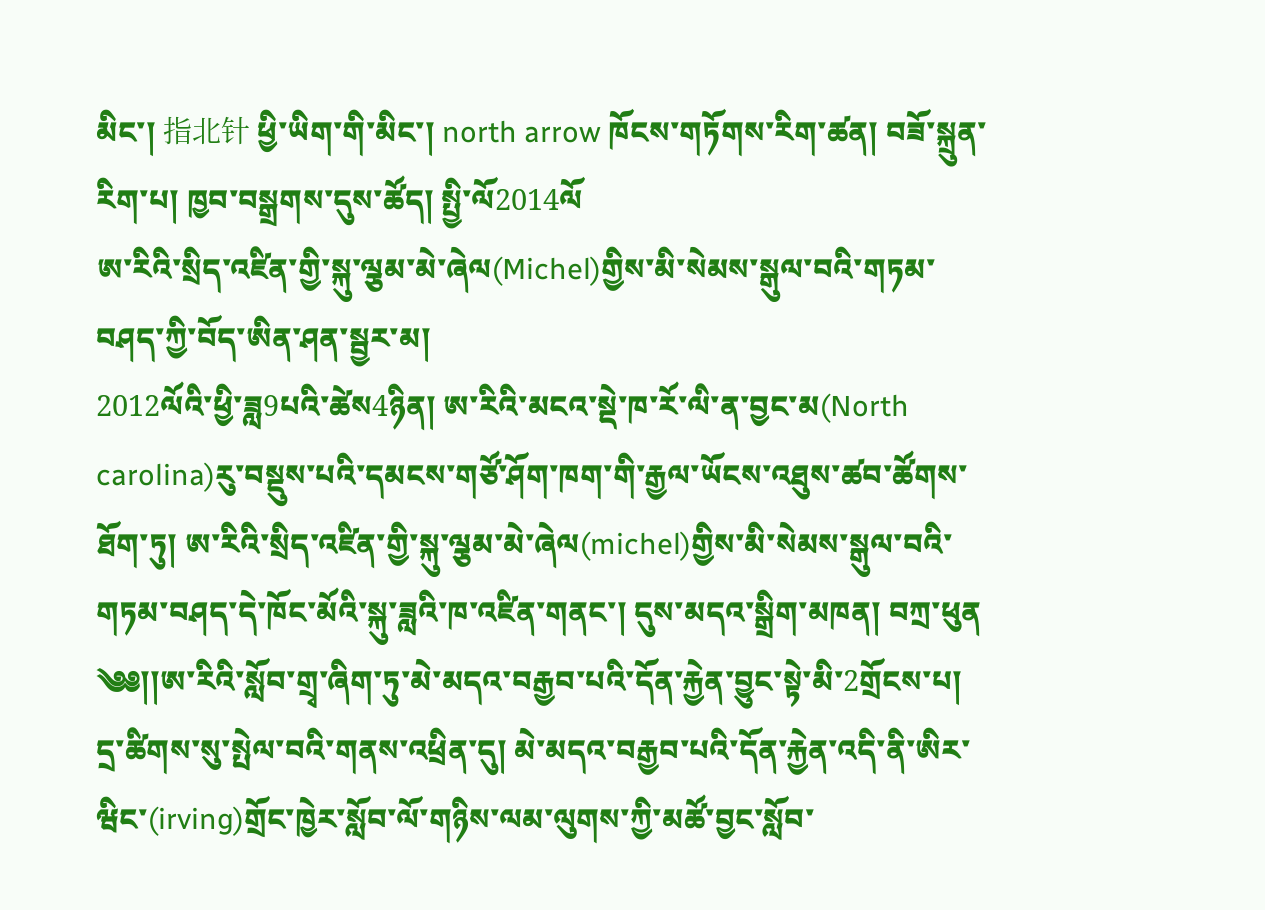མིང་། 指北针 ཕྱི་ཡིག་གི་མིང་། north arrow ཁོངས་གཏོགས་རིག་ཚན། བཟོ་སྐྲུན་རིག་པ། ཁྱབ་བསྒྲགས་དུས་ཚོད། སྤྱི་ལོ2014ལོ
ཨ་རིའི་སྲིད་འཛིན་གྱི་སྐུ་ལྕམ་མེ་ཞེལ(Michel)གྱིས་མི་སེམས་སྒུལ་བའི་གཏམ་བཤད་ཀྱི་བོད་ཨིན་ཤན་སྦྱར་མ།
2012ལོའི་ཕྱི་ཟླ9པའི་ཚེས4ཉིན། ཨ་རིའི་མངའ་སྡེ་ཁ་རོ་ལི་ན་བྱང་མ(North carolina)རུ་བསྡུས་པའི་དམངས་གཙོ་ཤོག་ཁག་གི་རྒྱལ་ཡོངས་འཐུས་ཚབ་ཚོགས་ཐོག་ཏུ། ཨ་རིའི་སྲིད་འཛིན་གྱི་སྐུ་ལྕམ་མེ་ཞེལ(michel)གྱིས་མི་སེམས་སྒུལ་བའི་གཏམ་བཤད་དེ་ཁོང་མོའི་སྐུ་ཟླའི་ཁ་འཛིན་གནང་། དུས་མདའ་སྒྲིག་མཁན། བཀྲ་ཕུན
༄༅།།ཨ་རིའི་སློབ་གྲྭ་ཞིག་ཏུ་མེ་མདའ་བརྒྱབ་པའི་དོན་རྐྱེན་བྱུང་སྟེ་མི་2གྲོངས་པ།
དྲ་ཚིགས་སུ་སྤེལ་བའི་གནས་འཕྲིན་དུ། མེ་མདའ་བརྒྱབ་པའི་དོན་རྐྱེན་འདི་ནི་ཨིར་ཝིང་(irving)གྲོང་ཁྱེར་སློབ་ལོ་གཉིས་ལམ་ལུགས་ཀྱི་མཚོ་བྱང་སློབ་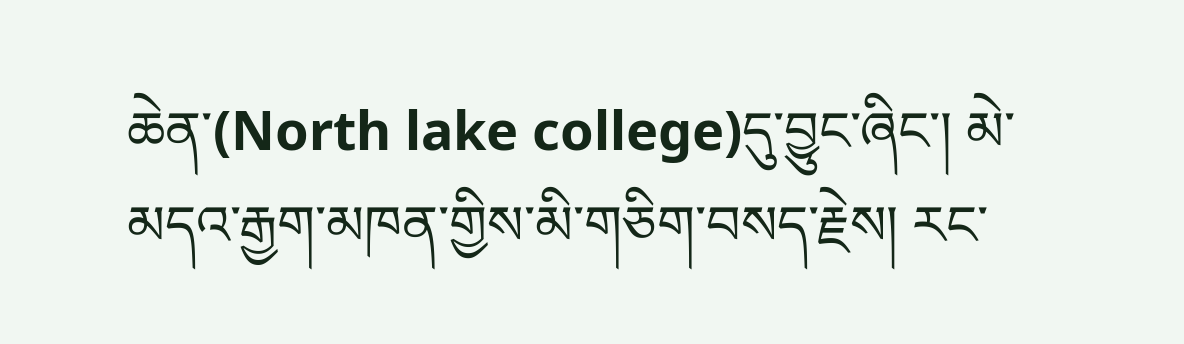ཆེན་(North lake college)དུ་བྱུང་ཞིང་། མེ་མདའ་རྒྱག་མཁན་གྱིས་མི་གཅིག་བསད་རྗེས། རང་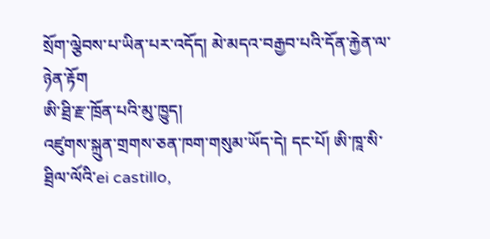སྲོག་ལྕེབས་པ་ཡིན་པར་འདོད། མེ་མདའ་བརྒྱབ་པའི་དོན་རྐྱེན་ལ་ཉེན་རྟོག
ཨི་ཐྲི་རྫ་ཁྲོན་པའི་མུ་ཁྱུད།
འཛུགས་སྐྲུན་གྲགས་ཅན་ཁག་གསུམ་ཡོད་དེ། དང་པོ། ཨི་ཁཱ་སི་ཐྲིལ་ལོའི་ei castillo,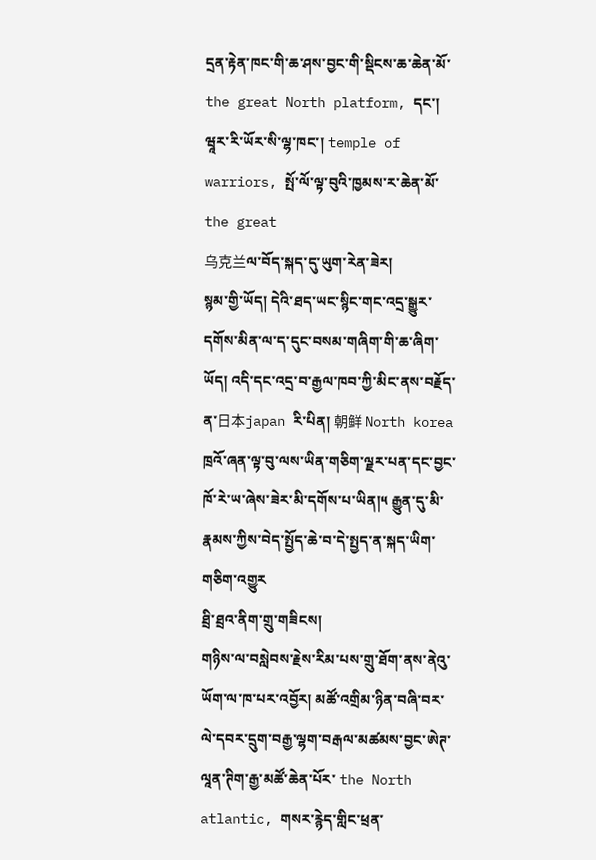དྲན་རྟེན་ཁང་གི་ཆ་ཤས་བྱང་གི་སྡིངས་ཆ་ཆེན་མོ་the great North platform, དང་། ཝཱར་རི་ཡོར་སི་ལྷ་ཁང་། temple of warriors, སྤོ་ལོ་ལྟ་བུའི་ཁྱམས་ར་ཆེན་མོ་ the great
乌克兰ལ་བོད་སྐད་དུ་ཡུག་རེན་ཟེར།
སྙམ་གྱི་ཡོད། དེའི་ཐད་ཡང་སྙིང་གང་འདྲ་སྒྱུར་དགོས་མིན་ལ་ད་དུང་བསམ་གཞིག་གི་ཆ་ཞིག་ཡོད། འདི་དང་འདྲ་བ་རྒྱལ་ཁབ་ཀྱི་མིང་ནས་བརྗོད་ན་日本japan རི་པིན། 朝鲜 North korea ཁྲའོ་ཞན་ལྟ་བུ་ལས་ཡིན་གཅིག་ལྗར་པན་དང་བྱང་ཁོ་རེ་ཡ་ཞེས་ཟེར་མི་དགོས་པ་ཡིན།༥ རྒྱུན་དུ་མི་རྣམས་ཀྱིས་བེད་སྤྱོད་ཆེ་བ་དེ་སྤྱད་ན་སྐད་ཡིག་གཅིག་འགྱུར
ཐྲི་ཐྲའ་ནིག་གྲུ་གཟིངས།
གཉིས་ལ་བསླེབས་རྗེས་རིམ་པས་གྲུ་ཐོག་ནས་ནེའུ་ཡོག་ལ་ཁ་པར་འབྱོར། མཚོ་འགྲིམ་ཉིན་བཞི་བར་ལེ་དབར་དྲུག་བརྒྱ་ལྷག་བརྒལ་མཚམས་བྱང་ཨེཊ་ལཱན་ཊིག་རྒྱ་མཚོ་ཆེན་པོར་ the North atlantic, གསར་རྙེད་གླིང་ཕྲན་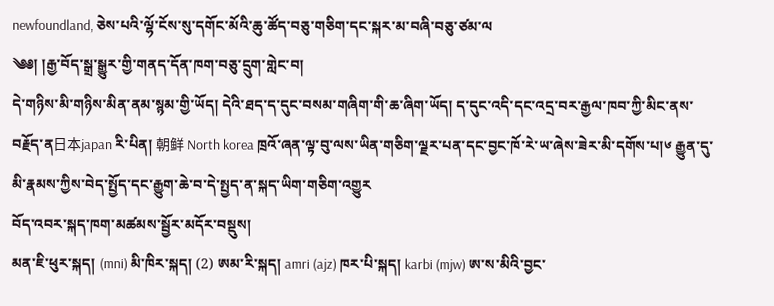newfoundland, ཅེས་པའི་ལྷོ་ངོས་སུ་དགོང་མོའི་ཆུ་ཚོད་བཅུ་གཅིག་དང་སྐར་མ་བཞི་བཅུ་ཙམ་ལ
༄༅། །རྒྱ་བོད་སྒྲ་སྒྱུར་གྱི་གནད་དོན་ཁག་བཅུ་དྲུག་གླེང་བ།
དེ་གཉིས་མི་གཉིས་མིན་ནམ་སྙམ་གྱི་ཡོད། དེའི་ཐད་ད་དུང་བསམ་གཞིག་གི་ཆ་ཞིག་ཡོད། ད་དུང་འདི་དང་འདྲ་བར་རྒྱལ་ཁབ་ཀྱི་མིང་ནས་བརྗོད་ན日本japan རི་པིན། 朝鲜 North korea ཁྲའོ་ཞན་ལྟ་བུ་ལས་ཡིན་གཅིག་ལྗར་པན་དང་བྱང་ཁོ་རེ་ཡ་ཞེས་ཟེར་མི་དགོས་པ།༦ རྒྱུན་དུ་མི་རྣམས་ཀྱིས་བེད་སྤྱོད་དང་རྒྱུག་ཆེ་བ་དེ་སྤྱད་ན་སྐད་ཡིག་གཅིག་འགྱུར
བོད་འབར་སྐད་ཁག་མཚམས་སྦྱོར་མདོར་བསྡུས།
མན་ཇི་ཕུར་སྐད། (mni) མི་ཁིར་སྐད། (2) ཨམ་རི་སྐད། amri (ajz) ཁར་པི་སྐད། karbi (mjw) ཨ་ས་མིའི་བྱང་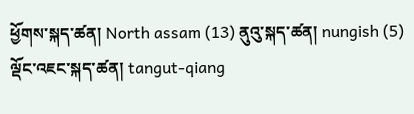ཕྱོགས་སྐད་ཚན། North assam (13) ནུའུ་སྐད་ཚན། nungish (5) ལྡོང་འཇང་སྐད་ཚན། tangut-qiang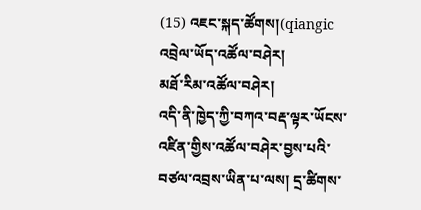(15) འཇང་སྐད་ཚོགས།(qiangic
འབྲེལ་ཡོད་འཚོལ་བཤེར།
མཐོ་རིམ་འཚོལ་བཤེར།
འདི་ནི་ཁྱེད་ཀྱི་བཀའ་བརྡ་ལྟར་ཡོངས་འཛིན་གྱིས་འཚོལ་བཤེར་བྱས་པའི་བཙལ་འབྲས་ཡིན་པ་ལས། དྲ་ཚིགས་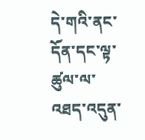དེ་གའི་ནང་དོན་དང་ལྟ་ཚུལ་ལ་འཐད་འདུན་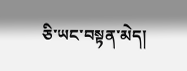ཅི་ཡང་བསྟན་མེད།